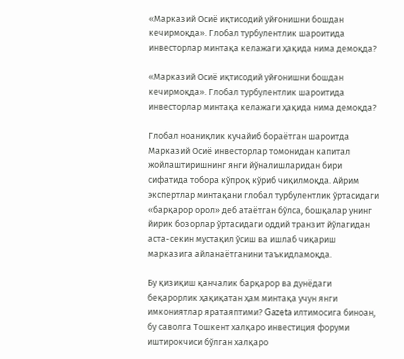«Марказий Осиё иқтисодий уйғонишни бошдан кечирмоқда». Глобал турбулентлик шароитида инвесторлар минтақа келажаги ҳақида нима демоқда?

«Марказий Осиё иқтисодий уйғонишни бошдан кечирмоқда». Глобал турбулентлик шароитида инвесторлар минтақа келажаги ҳақида нима демоқда?

Глобал ноаниқлик кучайиб бораётган шароитда Марказий Осиё инвесторлар томонидан капитал жойлаштиришнинг янги йўналишларидан бири сифатида тобора кўпроқ кўриб чиқилмоқда. Айрим экспертлар минтақани глобал турбулентлик ўртасидаги «барқарор орол» деб атаётган бўлса, бошқалар унинг йирик бозорлар ўртасидаги оддий транзит йўлагидан аста-секин мустақил ўсиш ва ишлаб чиқариш марказига айланаётганини таъкидламоқда.

Бу қизиқиш қанчалик барқарор ва дунёдаги беқарорлик ҳақиқатан ҳам минтақа учун янги имкониятлар яратаяптими? Gazeta илтимосига биноан, бу саволга Тошкент халқаро инвестиция форуми иштирокчиси бўлган халқаро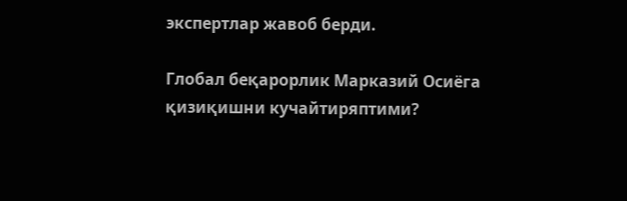экспертлар жавоб берди.

Глобал беқарорлик Марказий Осиёга қизиқишни кучайтиряптими?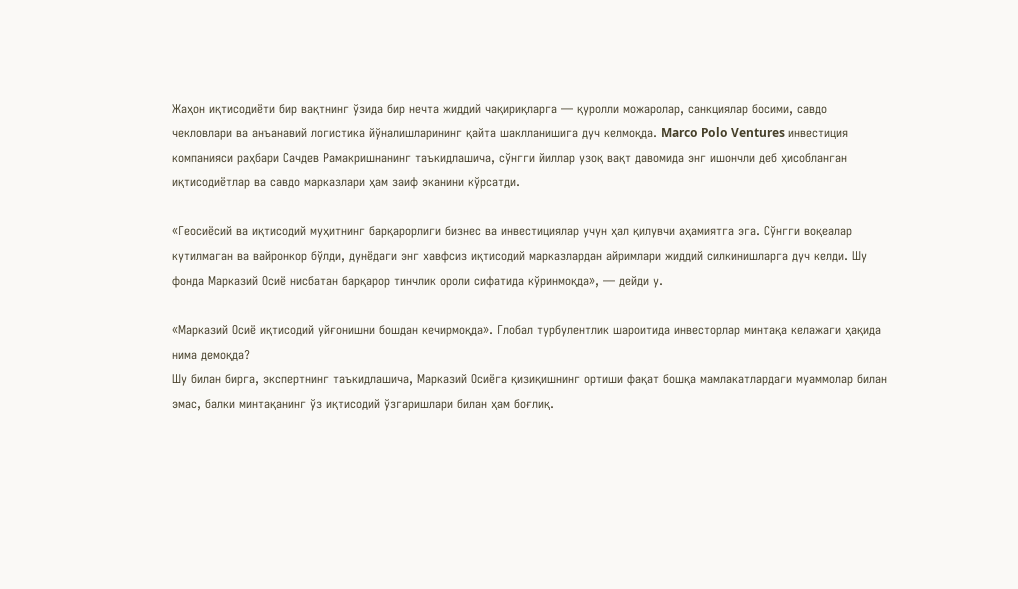Жаҳон иқтисодиёти бир вақтнинг ўзида бир нечта жиддий чақириқларга — қуролли можаролар, санкциялар босими, савдо чекловлари ва анъанавий логистика йўналишларининг қайта шаклланишига дуч келмоқда. Marco Polo Ventures инвестиция компанияси раҳбари Сачдев Рамакришнанинг таъкидлашича, сўнгги йиллар узоқ вақт давомида энг ишончли деб ҳисобланган иқтисодиётлар ва савдо марказлари ҳам заиф эканини кўрсатди.

«Геосиёсий ва иқтисодий муҳитнинг барқарорлиги бизнес ва инвестициялар учун ҳал қилувчи аҳамиятга эга. Сўнгги воқеалар кутилмаган ва вайронкор бўлди, дунёдаги энг хавфсиз иқтисодий марказлардан айримлари жиддий силкинишларга дуч келди. Шу фонда Марказий Осиё нисбатан барқарор тинчлик ороли сифатида кўринмоқда», — дейди у.

«Марказий Осиё иқтисодий уйғонишни бошдан кечирмоқда». Глобал турбулентлик шароитида инвесторлар минтақа келажаги ҳақида нима демоқда?
Шу билан бирга, экспертнинг таъкидлашича, Марказий Осиёга қизиқишнинг ортиши фақат бошқа мамлакатлардаги муаммолар билан эмас, балки минтақанинг ўз иқтисодий ўзгаришлари билан ҳам боғлиқ.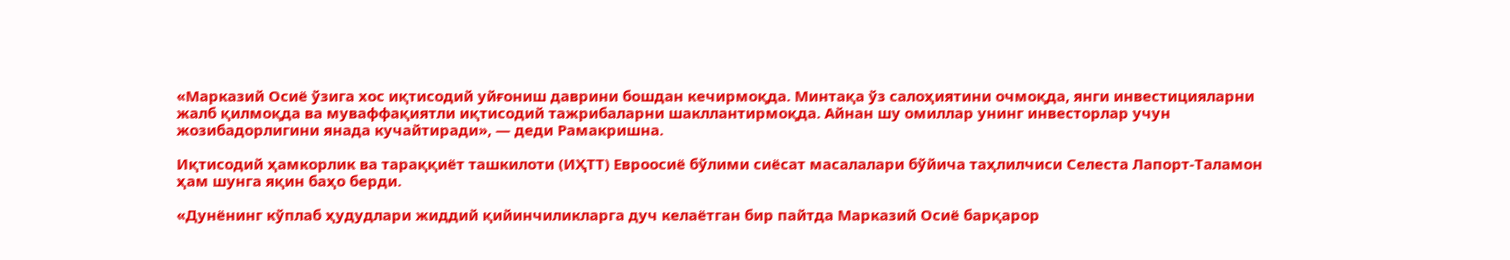«Марказий Осиё ўзига хос иқтисодий уйғониш даврини бошдан кечирмоқда. Минтақа ўз салоҳиятини очмоқда, янги инвестицияларни жалб қилмоқда ва муваффақиятли иқтисодий тажрибаларни шакллантирмоқда. Айнан шу омиллар унинг инвесторлар учун жозибадорлигини янада кучайтиради», — деди Рамакришна.

Иқтисодий ҳамкорлик ва тараққиёт ташкилоти (ИҲТТ) Евроосиё бўлими сиёсат масалалари бўйича таҳлилчиси Селеста Лапорт-Таламон ҳам шунга яқин баҳо берди.

«Дунёнинг кўплаб ҳудудлари жиддий қийинчиликларга дуч келаётган бир пайтда Марказий Осиё барқарор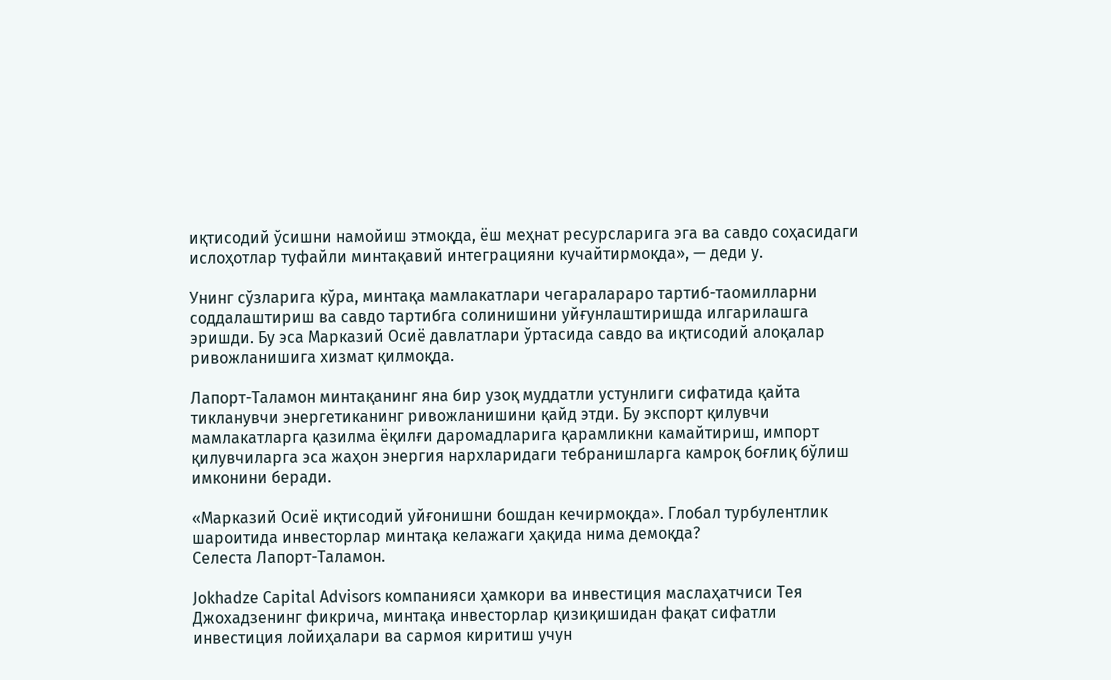иқтисодий ўсишни намойиш этмоқда, ёш меҳнат ресурсларига эга ва савдо соҳасидаги ислоҳотлар туфайли минтақавий интеграцияни кучайтирмоқда», — деди у.

Унинг сўзларига кўра, минтақа мамлакатлари чегаралараро тартиб-таомилларни соддалаштириш ва савдо тартибга солинишини уйғунлаштиришда илгарилашга эришди. Бу эса Марказий Осиё давлатлари ўртасида савдо ва иқтисодий алоқалар ривожланишига хизмат қилмоқда.

Лапорт-Таламон минтақанинг яна бир узоқ муддатли устунлиги сифатида қайта тикланувчи энергетиканинг ривожланишини қайд этди. Бу экспорт қилувчи мамлакатларга қазилма ёқилғи даромадларига қарамликни камайтириш, импорт қилувчиларга эса жаҳон энергия нархларидаги тебранишларга камроқ боғлиқ бўлиш имконини беради.

«Марказий Осиё иқтисодий уйғонишни бошдан кечирмоқда». Глобал турбулентлик шароитида инвесторлар минтақа келажаги ҳақида нима демоқда?
Селеста Лапорт-Таламон.

Jokhadze Capital Advisors компанияси ҳамкори ва инвестиция маслаҳатчиси Тея Джохадзенинг фикрича, минтақа инвесторлар қизиқишидан фақат сифатли инвестиция лойиҳалари ва сармоя киритиш учун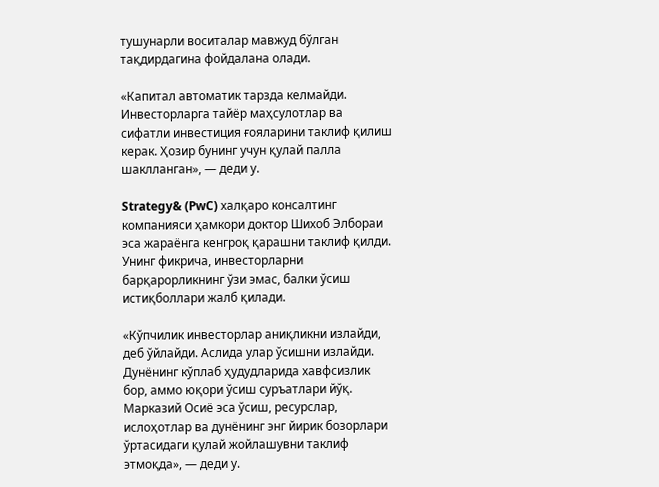тушунарли воситалар мавжуд бўлган тақдирдагина фойдалана олади.

«Капитал автоматик тарзда келмайди. Инвесторларга тайёр маҳсулотлар ва сифатли инвестиция ғояларини таклиф қилиш керак. Ҳозир бунинг учун қулай палла шаклланган», — деди у.

Strategy& (PwC) халқаро консалтинг компанияси ҳамкори доктор Шихоб Элбораи эса жараёнга кенгроқ қарашни таклиф қилди. Унинг фикрича, инвесторларни барқарорликнинг ўзи эмас, балки ўсиш истиқболлари жалб қилади.

«Кўпчилик инвесторлар аниқликни излайди, деб ўйлайди. Аслида улар ўсишни излайди. Дунёнинг кўплаб ҳудудларида хавфсизлик бор, аммо юқори ўсиш суръатлари йўқ. Марказий Осиё эса ўсиш, ресурслар, ислоҳотлар ва дунёнинг энг йирик бозорлари ўртасидаги қулай жойлашувни таклиф этмоқда», — деди у.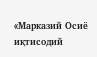«Марказий Осиё иқтисодий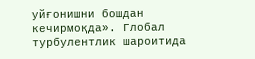уйғонишни бошдан кечирмоқда». Глобал турбулентлик шароитида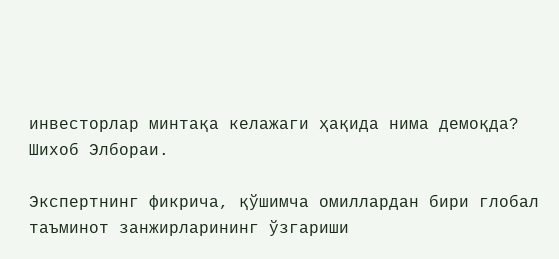инвесторлар минтақа келажаги ҳақида нима демоқда?
Шихоб Элбораи.

Экспертнинг фикрича, қўшимча омиллардан бири глобал таъминот занжирларининг ўзгариши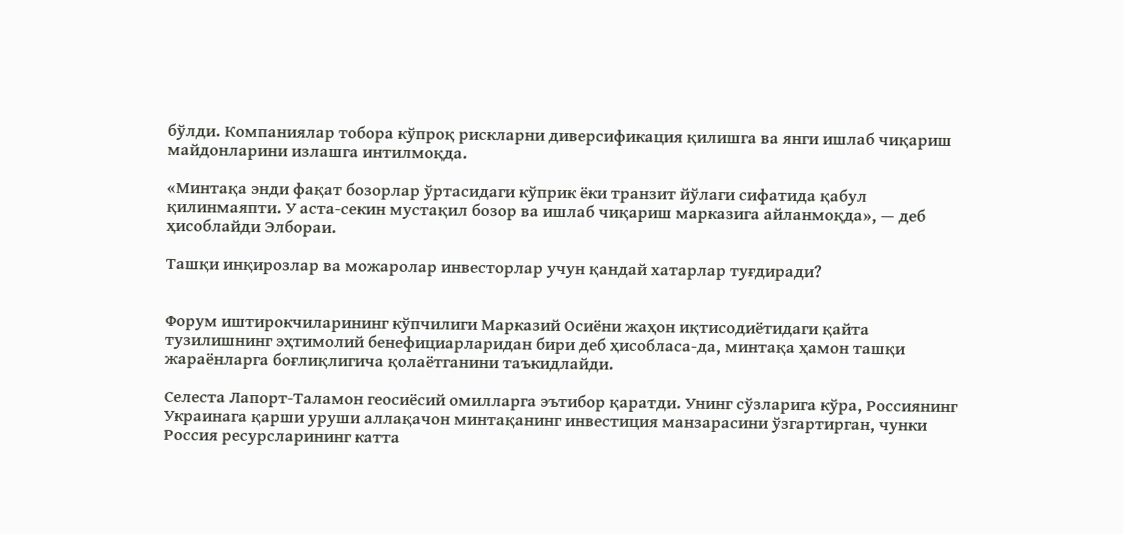бўлди. Компаниялар тобора кўпроқ рискларни диверсификация қилишга ва янги ишлаб чиқариш майдонларини излашга интилмоқда.

«Минтақа энди фақат бозорлар ўртасидаги кўприк ёки транзит йўлаги сифатида қабул қилинмаяпти. У аста-секин мустақил бозор ва ишлаб чиқариш марказига айланмоқда», — деб ҳисоблайди Элбораи.

Ташқи инқирозлар ва можаролар инвесторлар учун қандай хатарлар туғдиради?


Форум иштирокчиларининг кўпчилиги Марказий Осиёни жаҳон иқтисодиётидаги қайта тузилишнинг эҳтимолий бенефициарларидан бири деб ҳисобласа-да, минтақа ҳамон ташқи жараёнларга боғлиқлигича қолаётганини таъкидлайди.

Селеста Лапорт-Таламон геосиёсий омилларга эътибор қаратди. Унинг сўзларига кўра, Россиянинг Украинага қарши уруши аллақачон минтақанинг инвестиция манзарасини ўзгартирган, чунки Россия ресурсларининг катта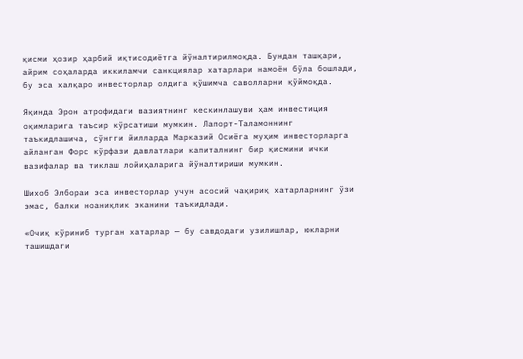қисми ҳозир ҳарбий иқтисодиётга йўналтирилмоқда. Бундан ташқари, айрим соҳаларда иккиламчи санкциялар хатарлари намоён бўла бошлади, бу эса халқаро инвесторлар олдига қўшимча саволларни қўймоқда.

Яқинда Эрон атрофидаги вазиятнинг кескинлашуви ҳам инвестиция оқимларига таъсир кўрсатиши мумкин. Лапорт-Таламоннинг таъкидлашича, сўнгги йилларда Марказий Осиёга муҳим инвесторларга айланган Форс кўрфази давлатлари капиталнинг бир қисмини ички вазифалар ва тиклаш лойиҳаларига йўналтириши мумкин.

Шихоб Элбораи эса инвесторлар учун асосий чақириқ хатарларнинг ўзи эмас, балки ноаниқлик эканини таъкидлади.

«Очиқ кўриниб турган хатарлар — бу савдодаги узилишлар, юкларни ташишдаги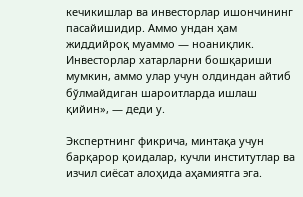кечикишлар ва инвесторлар ишончининг пасайишидир. Аммо ундан ҳам жиддийроқ муаммо — ноаниқлик. Инвесторлар хатарларни бошқариши мумкин, аммо улар учун олдиндан айтиб бўлмайдиган шароитларда ишлаш қийин», — деди у.

Экспертнинг фикрича, минтақа учун барқарор қоидалар, кучли институтлар ва изчил сиёсат алоҳида аҳамиятга эга.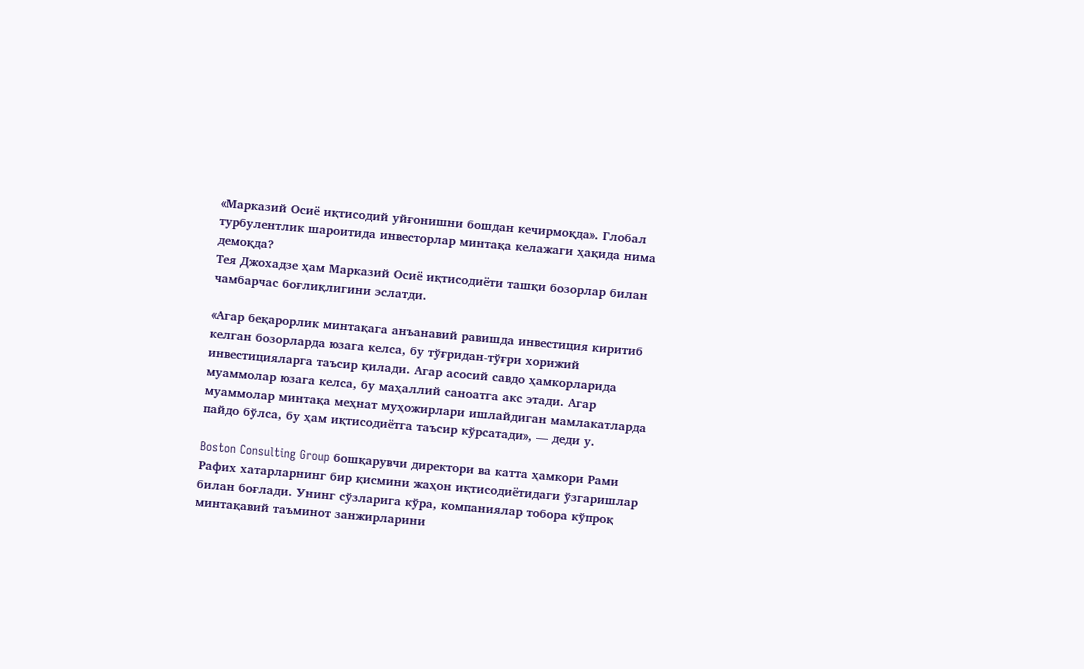«Марказий Осиё иқтисодий уйғонишни бошдан кечирмоқда». Глобал турбулентлик шароитида инвесторлар минтақа келажаги ҳақида нима демоқда?
Тея Джохадзе ҳам Марказий Осиё иқтисодиёти ташқи бозорлар билан чамбарчас боғлиқлигини эслатди.

«Агар беқарорлик минтақага анъанавий равишда инвестиция киритиб келган бозорларда юзага келса, бу тўғридан-тўғри хорижий инвестицияларга таъсир қилади. Агар асосий савдо ҳамкорларида муаммолар юзага келса, бу маҳаллий саноатга акс этади. Агар муаммолар минтақа меҳнат муҳожирлари ишлайдиган мамлакатларда пайдо бўлса, бу ҳам иқтисодиётга таъсир кўрсатади», — деди у.

Boston Consulting Group бошқарувчи директори ва катта ҳамкори Рами Рафих хатарларнинг бир қисмини жаҳон иқтисодиётидаги ўзгаришлар билан боғлади. Унинг сўзларига кўра, компаниялар тобора кўпроқ минтақавий таъминот занжирларини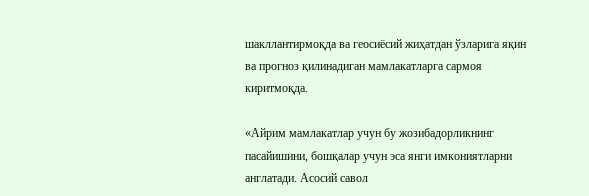шакллантирмоқда ва геосиёсий жиҳатдан ўзларига яқин ва прогноз қилинадиган мамлакатларга сармоя киритмоқда.

«Айрим мамлакатлар учун бу жозибадорликнинг пасайишини, бошқалар учун эса янги имкониятларни англатади. Асосий савол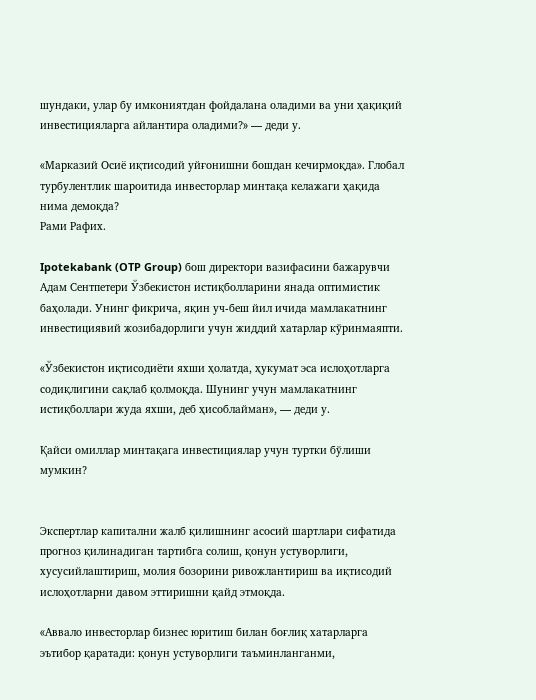шундаки, улар бу имкониятдан фойдалана оладими ва уни ҳақиқий инвестицияларга айлантира оладими?» — деди у.

«Марказий Осиё иқтисодий уйғонишни бошдан кечирмоқда». Глобал турбулентлик шароитида инвесторлар минтақа келажаги ҳақида нима демоқда?
Рами Рафих.

Ipotekabank (OTP Group) бош директори вазифасини бажарувчи Адам Сентпетери Ўзбекистон истиқболларини янада оптимистик баҳолади. Унинг фикрича, яқин уч-беш йил ичида мамлакатнинг инвестициявий жозибадорлиги учун жиддий хатарлар кўринмаяпти.

«Ўзбекистон иқтисодиёти яхши ҳолатда, ҳукумат эса ислоҳотларга содиқлигини сақлаб қолмоқда. Шунинг учун мамлакатнинг истиқболлари жуда яхши, деб ҳисоблайман», — деди у.

Қайси омиллар минтақага инвестициялар учун туртки бўлиши мумкин?


Экспертлар капитални жалб қилишнинг асосий шартлари сифатида прогноз қилинадиган тартибга солиш, қонун устуворлиги, хусусийлаштириш, молия бозорини ривожлантириш ва иқтисодий ислоҳотларни давом эттиришни қайд этмоқда.

«Аввало инвесторлар бизнес юритиш билан боғлиқ хатарларга эътибор қаратади: қонун устуворлиги таъминланганми,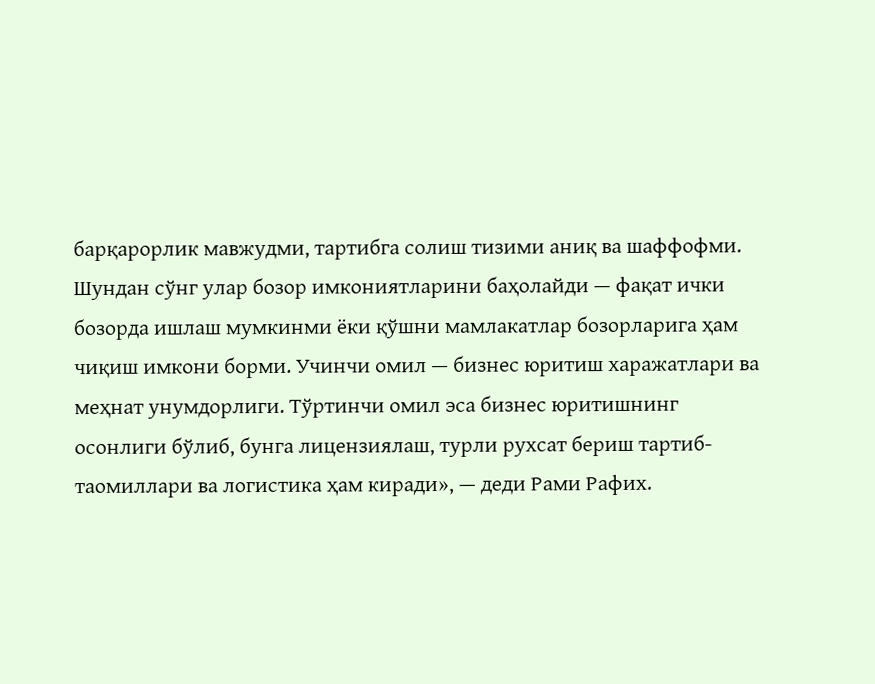барқарорлик мавжудми, тартибга солиш тизими аниқ ва шаффофми. Шундан сўнг улар бозор имкониятларини баҳолайди — фақат ички бозорда ишлаш мумкинми ёки қўшни мамлакатлар бозорларига ҳам чиқиш имкони борми. Учинчи омил — бизнес юритиш харажатлари ва меҳнат унумдорлиги. Тўртинчи омил эса бизнес юритишнинг осонлиги бўлиб, бунга лицензиялаш, турли рухсат бериш тартиб-таомиллари ва логистика ҳам киради», — деди Рами Рафих.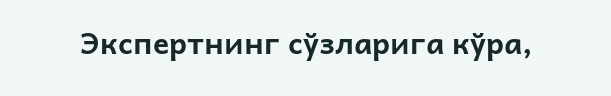Экспертнинг сўзларига кўра,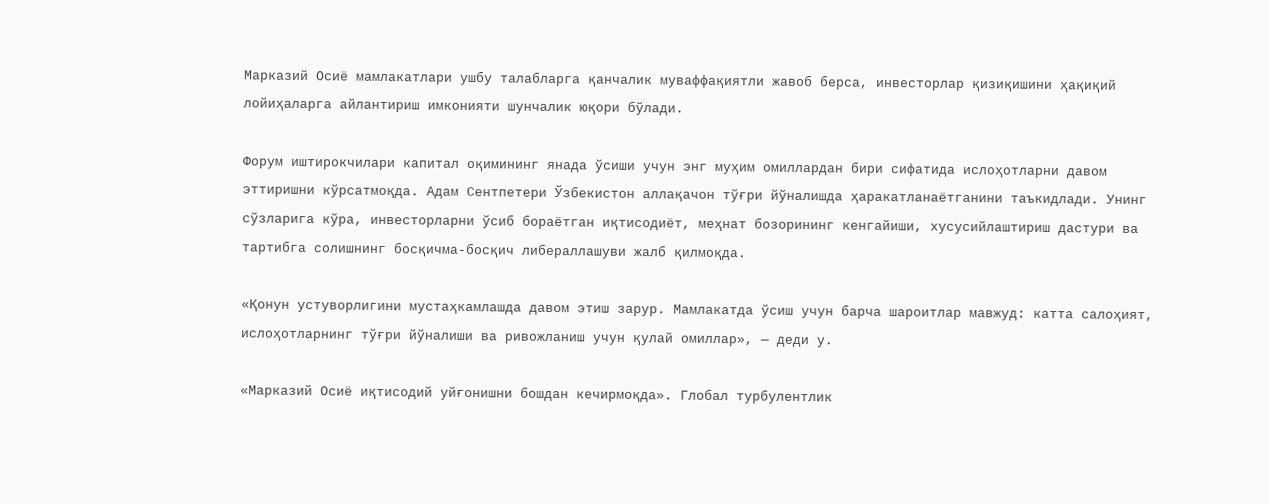Марказий Осиё мамлакатлари ушбу талабларга қанчалик муваффақиятли жавоб берса, инвесторлар қизиқишини ҳақиқий лойиҳаларга айлантириш имконияти шунчалик юқори бўлади.

Форум иштирокчилари капитал оқимининг янада ўсиши учун энг муҳим омиллардан бири сифатида ислоҳотларни давом эттиришни кўрсатмоқда. Адам Сентпетери Ўзбекистон аллақачон тўғри йўналишда ҳаракатланаётганини таъкидлади. Унинг сўзларига кўра, инвесторларни ўсиб бораётган иқтисодиёт, меҳнат бозорининг кенгайиши, хусусийлаштириш дастури ва тартибга солишнинг босқичма-босқич либераллашуви жалб қилмоқда.

«Қонун устуворлигини мустаҳкамлашда давом этиш зарур. Мамлакатда ўсиш учун барча шароитлар мавжуд: катта салоҳият, ислоҳотларнинг тўғри йўналиши ва ривожланиш учун қулай омиллар», — деди у.

«Марказий Осиё иқтисодий уйғонишни бошдан кечирмоқда». Глобал турбулентлик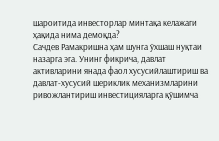шароитида инвесторлар минтақа келажаги ҳақида нима демоқда?
Сачдев Рамакришна ҳам шунга ўхшаш нуқтаи назарга эга. Унинг фикрича, давлат активларини янада фаол хусусийлаштириш ва давлат-хусусий шериклик механизмларини ривожлантириш инвестицияларга қўшимча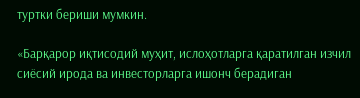туртки бериши мумкин.

«Барқарор иқтисодий муҳит, ислоҳотларга қаратилган изчил сиёсий ирода ва инвесторларга ишонч берадиган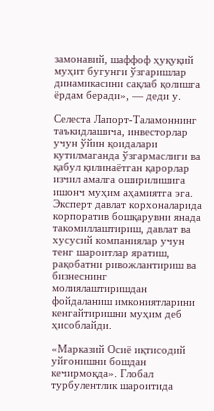замонавий, шаффоф ҳуқуқий муҳит бугунги ўзгаришлар динамикасини сақлаб қолишга ёрдам беради», — деди у.

Селеста Лапорт-Таламоннинг таъкидлашича, инвесторлар учун ўйин қоидалари кутилмаганда ўзгармаслиги ва қабул қилинаётган қарорлар изчил амалга оширилишига ишонч муҳим аҳамиятга эга. Эксперт давлат корхоналарида корпоратив бошқарувни янада такомиллаштириш, давлат ва хусусий компаниялар учун тенг шароитлар яратиш, рақобатни ривожлантириш ва бизнеснинг молиялаштиришдан фойдаланиш имкониятларини кенгайтиришни муҳим деб ҳисоблайди.

«Марказий Осиё иқтисодий уйғонишни бошдан кечирмоқда». Глобал турбулентлик шароитида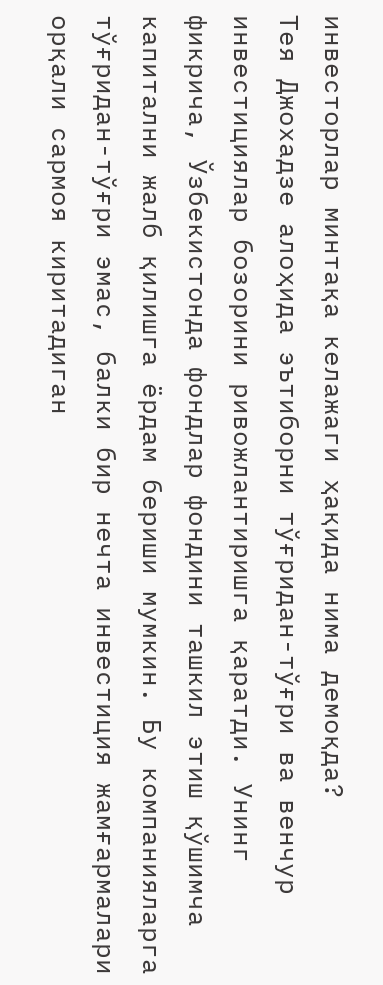инвесторлар минтақа келажаги ҳақида нима демоқда?
Тея Джохадзе алоҳида эътиборни тўғридан-тўғри ва венчур инвестициялар бозорини ривожлантиришга қаратди. Унинг фикрича, Ўзбекистонда фондлар фондини ташкил этиш қўшимча капитални жалб қилишга ёрдам бериши мумкин. Бу компанияларга тўғридан-тўғри эмас, балки бир нечта инвестиция жамғармалари орқали сармоя киритадиган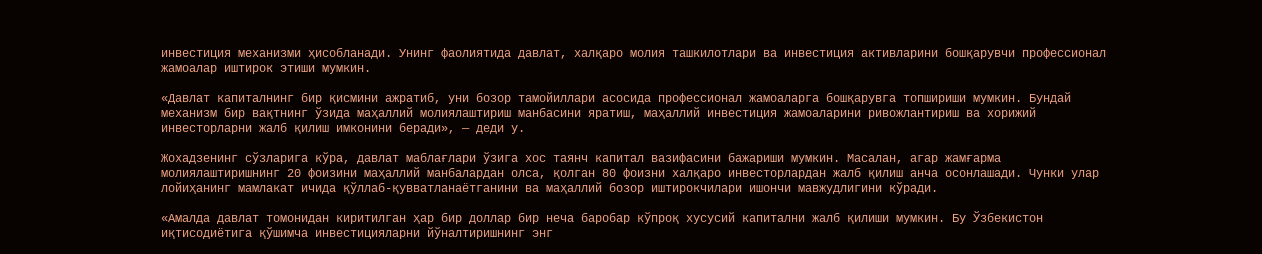инвестиция механизми ҳисобланади. Унинг фаолиятида давлат, халқаро молия ташкилотлари ва инвестиция активларини бошқарувчи профессионал жамоалар иштирок этиши мумкин.

«Давлат капиталнинг бир қисмини ажратиб, уни бозор тамойиллари асосида профессионал жамоаларга бошқарувга топшириши мумкин. Бундай механизм бир вақтнинг ўзида маҳаллий молиялаштириш манбасини яратиш, маҳаллий инвестиция жамоаларини ривожлантириш ва хорижий инвесторларни жалб қилиш имконини беради», — деди у.

Жохадзенинг сўзларига кўра, давлат маблағлари ўзига хос таянч капитал вазифасини бажариши мумкин. Масалан, агар жамғарма молиялаштиришнинг 20 фоизини маҳаллий манбалардан олса, қолган 80 фоизни халқаро инвесторлардан жалб қилиш анча осонлашади. Чунки улар лойиҳанинг мамлакат ичида қўллаб-қувватланаётганини ва маҳаллий бозор иштирокчилари ишончи мавжудлигини кўради.

«Амалда давлат томонидан киритилган ҳар бир доллар бир неча баробар кўпроқ хусусий капитални жалб қилиши мумкин. Бу Ўзбекистон иқтисодиётига қўшимча инвестицияларни йўналтиришнинг энг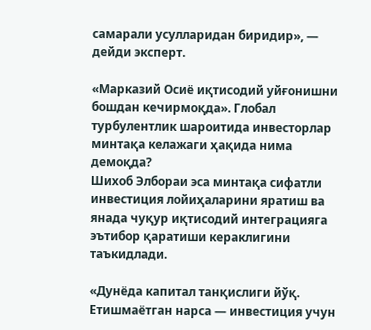самарали усулларидан биридир», — дейди эксперт.

«Марказий Осиё иқтисодий уйғонишни бошдан кечирмоқда». Глобал турбулентлик шароитида инвесторлар минтақа келажаги ҳақида нима демоқда?
Шихоб Элбораи эса минтақа сифатли инвестиция лойиҳаларини яратиш ва янада чуқур иқтисодий интеграцияга эътибор қаратиши кераклигини таъкидлади.

«Дунёда капитал танқислиги йўқ. Етишмаётган нарса — инвестиция учун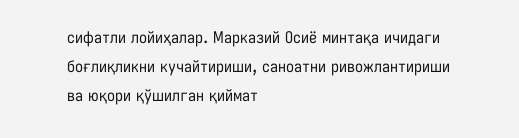сифатли лойиҳалар. Марказий Осиё минтақа ичидаги боғлиқликни кучайтириши, саноатни ривожлантириши ва юқори қўшилган қиймат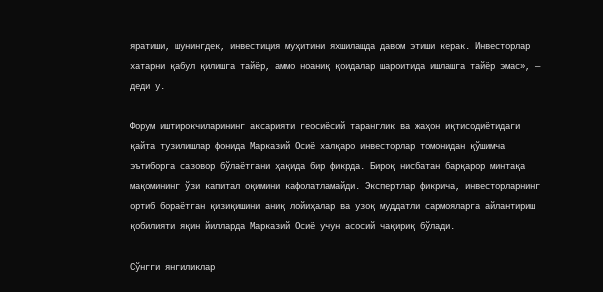яратиши, шунингдек, инвестиция муҳитини яхшилашда давом этиши керак. Инвесторлар хатарни қабул қилишга тайёр, аммо ноаниқ қоидалар шароитида ишлашга тайёр эмас», — деди у.

Форум иштирокчиларининг аксарияти геосиёсий таранглик ва жаҳон иқтисодиётидаги қайта тузилишлар фонида Марказий Осиё халқаро инвесторлар томонидан қўшимча эътиборга сазовор бўлаётгани ҳақида бир фикрда. Бироқ нисбатан барқарор минтақа мақомининг ўзи капитал оқимини кафолатламайди. Экспертлар фикрича, инвесторларнинг ортиб бораётган қизиқишини аниқ лойиҳалар ва узоқ муддатли сармояларга айлантириш қобилияти яқин йилларда Марказий Осиё учун асосий чақириқ бўлади.

Сўнгги янгиликлар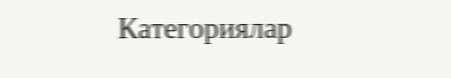Категориялар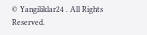© Yangiliklar24 . All Rights Reserved.